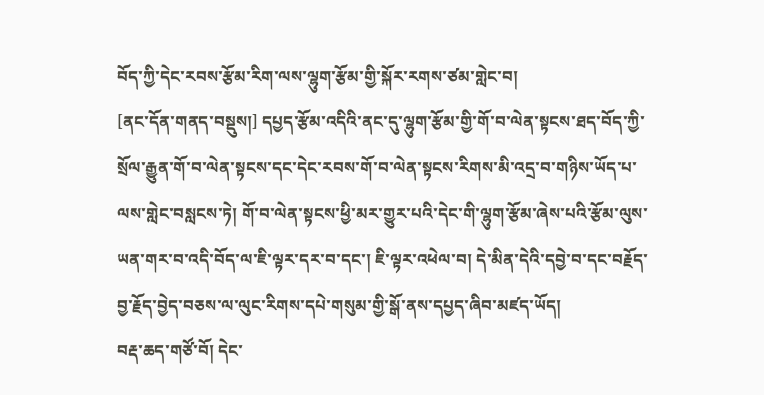བོད་ཀྱི་དེང་རབས་རྩོམ་རིག་ལས་ལྷུག་རྩོམ་གྱི་སྐོར་རགས་ཙམ་གླེང་བ།
[ནང་དོན་གནད་བསྡུས།] དཔྱད་རྩོམ་འདིའི་ནང་དུ་ལྷུག་རྩོམ་གྱི་གོ་བ་ལེན་སྟངས་ཐད་བོད་ཀྱི་སྲོལ་རྒྱུན་གོ་བ་ལེན་སྟངས་དང་དེང་རབས་གོ་བ་ལེན་སྟངས་རིགས་མི་འདྲ་བ་གཉིས་ཡོད་པ་ལས་གླེང་བསླངས་ཏེ། གོ་བ་ལེན་སྟངས་ཕྱི་མར་གྱུར་པའི་དེང་གི་ལྷུག་རྩོམ་ཞེས་པའི་རྩོམ་ལུས་ཡན་གར་བ་འདི་བོད་ལ་ཇི་ལྟར་དར་བ་དང་། ཇི་ལྟར་འཕེལ་བ། དེ་མིན་དེའི་དབྱེ་བ་དང་བརྗོད་བྱ་རྗོད་བྱེད་བཅས་ལ་ལུང་རིགས་དཔེ་གསུམ་གྱི་སྒོ་ནས་དཔྱད་ཞིབ་མཛད་ཡོད།
བརྡ་ཆད་གཙོ་བོ། དེང་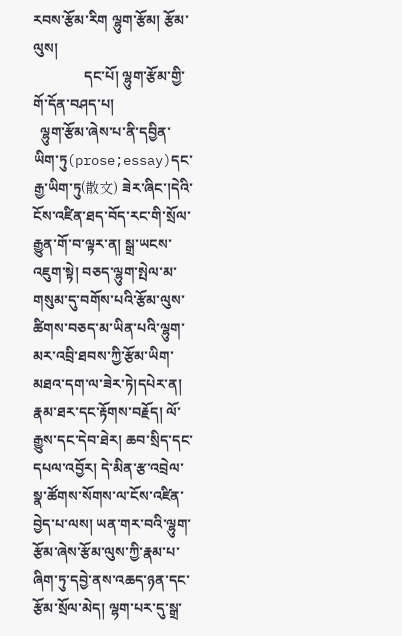རབས་རྩོམ་རིག ལྷུག་རྩོམ། རྩོམ་ལུས།
              དང་པོ། ལྷུག་རྩོམ་གྱི་གོ་དོན་བཤད་པ།
  ལྷུག་རྩོམ་ཞེས་པ་ནི་དབྱིན་ཡིག་ཏུ(prose;essay)དང་རྒྱ་ཡིག་ཏུ(散文) ཟེར་ཞིང་།དེའི་ངོས་འཛིན་ཐད་བོད་རང་གི་སྲོལ་རྒྱུན་གོ་བ་ལྟར་ན། སྒྲ་ཡངས་འཇུག་སྟེ། བཅད་ལྷུག་སྤེལ་མ་གསུམ་དུ་བགོས་པའི་རྩོམ་ལུས་ཚིགས་བཅད་མ་ཡིན་པའི་ལྷུག་མར་འབྲི་ཐབས་ཀྱི་རྩོམ་ཡིག་མཐའ་དག་ལ་ཟེར་ཏེ།དཔེར་ན། རྣམ་ཐར་དང་རྟོགས་བརྗོད། ལོ་རྒྱུས་དང་དེབ་ཐེར། ཆབ་སྲིད་དང་དཔལ་འབྱོར། དེ་མིན་རྩ་འབྲེལ་སྣ་ཚོགས་སོགས་ལ་ངོས་འཛིན་བྱེད་པ་ལས། ཡན་གར་བའི་ལྷུག་རྩོམ་ཞེས་རྩོམ་ལུས་ཀྱི་རྣམ་པ་ཞིག་ཏུ་དབྱེ་ནས་འཆད་ཉན་དང་རྩོམ་སྲོལ་མེད། ལྷག་པར་དུ་སྒྲ་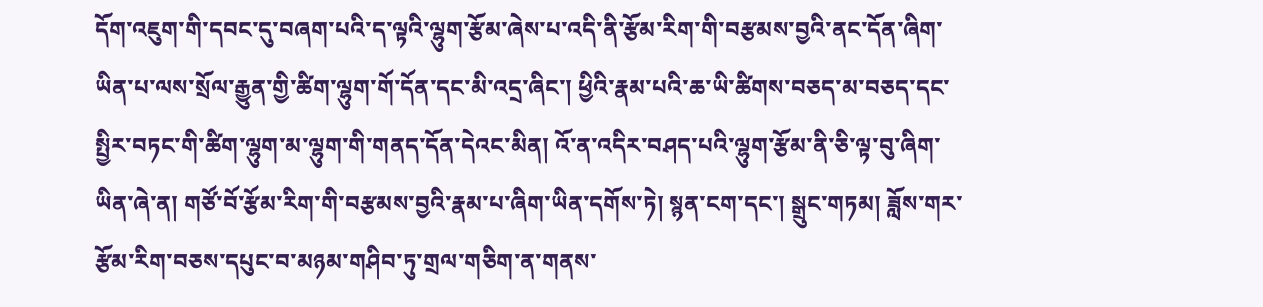དོག་འཇུག་གི་དབང་དུ་བཞག་པའི་ད་ལྟའི་ལྷུག་རྩོམ་ཞེས་པ་འདི་ནི་རྩོམ་རིག་གི་བརྩམས་བྱའི་ནང་དོན་ཞིག་ཡིན་པ་ལས་སྲོལ་རྒྱུན་གྱི་ཚིག་ལྷུག་གོ་དོན་དང་མི་འདྲ་ཞིང་། ཕྱིའི་རྣམ་པའི་ཆ་ཡི་ཚིགས་བཅད་མ་བཅད་དང་སྤྱིར་བཏང་གི་ཚིག་ལྷུག་མ་ལྷུག་གི་གནད་དོན་དེའང་མིན། འོ་ན་འདིར་བཤད་པའི་ལྷུག་རྩོམ་ནི་ཅི་ལྟ་བུ་ཞིག་ཡིན་ཞེ་ན། གཙོ་བོ་རྩོམ་རིག་གི་བརྩམས་བྱའི་རྣམ་པ་ཞིག་ཡིན་དགོས་ཏེ། སྙན་ངག་དང་། སྒྲུང་གཏམ། ཟློས་གར་རྩོམ་རིག་བཅས་དཔུང་བ་མཉམ་གཤིབ་ཏུ་གྲལ་གཅིག་ན་གནས་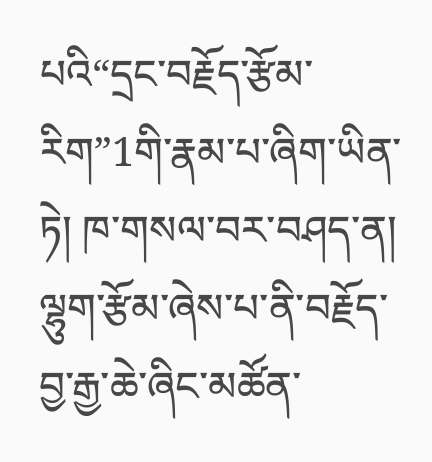པའི“དྲང་བརྗོད་རྩོམ་རིག”1གི་རྣམ་པ་ཞིག་ཡིན་ཏེ། ཁ་གསལ་བར་བཤད་ན། ལྷུག་རྩོམ་ཞེས་པ་ནི་བརྗོད་བྱ་རྒྱ་ཆེ་ཞིང་མཚོན་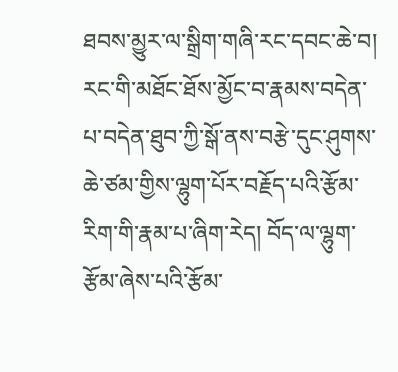ཐབས་མྱུར་ལ་སྒྲིག་གཞི་རང་དབང་ཆེ་བ། རང་གི་མཐོང་ཐོས་མྱོང་བ་རྣམས་བདེན་པ་བདེན་ཐུབ་ཀྱི་སྒོ་ནས་བརྩེ་དུང་ཤུགས་ཆེ་ཙམ་གྱིས་ལྷུག་པོར་བརྗོད་པའི་རྩོམ་རིག་གི་རྣམ་པ་ཞིག་རེད། བོད་ལ་ལྷུག་རྩོམ་ཞེས་པའི་རྩོམ་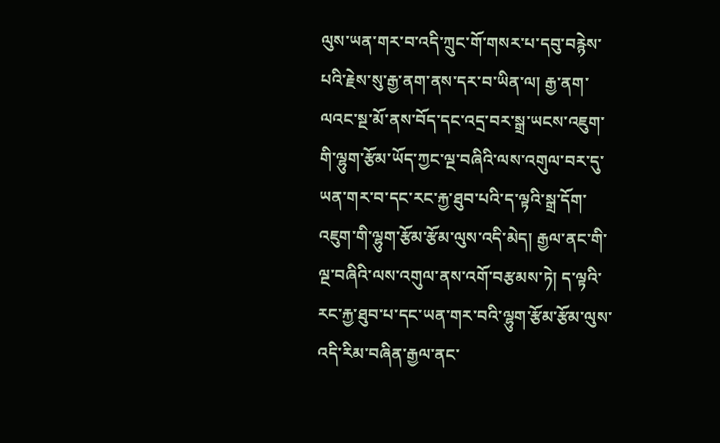ལུས་ཡན་གར་བ་འདི་ཀྲུང་གོ་གསར་པ་དབུ་བརྙེས་པའི་རྗེས་སུ་རྒྱ་ནག་ནས་དར་བ་ཡིན་ལ། རྒྱ་ནག་ལའང་སྔ་མོ་ནས་བོད་དང་འདྲ་བར་སྒྲ་ཡངས་འཇུག་གི་ལྷུག་རྩོམ་ཡོད་ཀྱང་ལྔ་བཞིའི་ལས་འགུལ་བར་དུ་ཡན་གར་བ་དང་རང་རྐྱ་ཐུབ་པའི་ད་ལྟའི་སྒྲ་དོག་འཇུག་གི་ལྷུག་རྩོམ་རྩོམ་ལུས་འདི་མེད། རྒྱལ་ནང་གི་ལྔ་བཞིའི་ལས་འགུལ་ནས་འགོ་བརྩམས་ཏེ། ད་ལྟའི་རང་རྐྱ་ཐུབ་པ་དང་ཡན་གར་བའི་ལྷུག་རྩོམ་རྩོམ་ལུས་འདི་རིམ་བཞིན་རྒྱལ་ནང་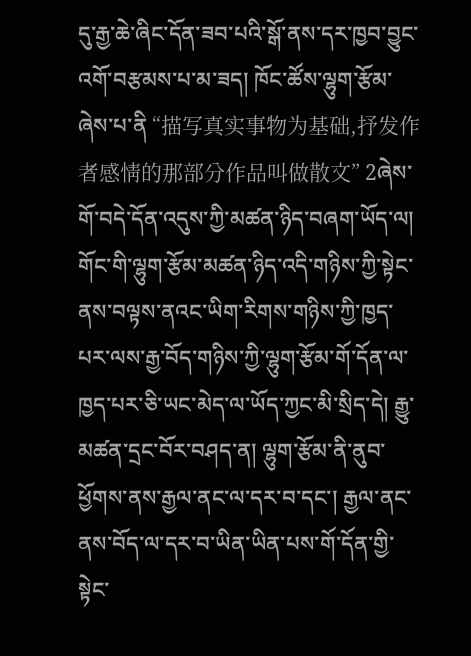དུ་རྒྱ་ཆེ་ཞིང་དོན་ཟབ་པའི་སྒོ་ནས་དར་ཁྱབ་བྱུང་འགོ་བརྩམས་པ་མ་ཟད། ཁོང་ཚོས་ལྷུག་རྩོམ་ཞེས་པ་ནི “描写真实事物为基础,抒发作者感情的那部分作品叫做散文” 2ཞེས་གོ་བདེ་དོན་འདུས་ཀྱི་མཚན་ཉིད་བཞག་ཡོད་ལ། གོང་གི་ལྷུག་རྩོམ་མཚན་ཉིད་འདི་གཉིས་ཀྱི་སྟེང་ནས་བལྟས་ནའང་ཡིག་རིགས་གཉིས་ཀྱི་ཁྱད་པར་ལས་རྒྱ་བོད་གཉིས་ཀྱི་ལྷུག་རྩོམ་གོ་དོན་ལ་ཁྱད་པར་ཅི་ཡང་མེད་ལ་ཡོད་ཀྱང་མི་སྲིད་དེ། རྒྱུ་མཚན་དྲང་བོར་བཤད་ན། ལྷུག་རྩོམ་ནི་ནུབ་ཕྱོགས་ནས་རྒྱལ་ནང་ལ་དར་བ་དང་། རྒྱལ་ནང་ནས་བོད་ལ་དར་བ་ཡིན་ཡིན་པས་གོ་དོན་གྱི་སྟེང་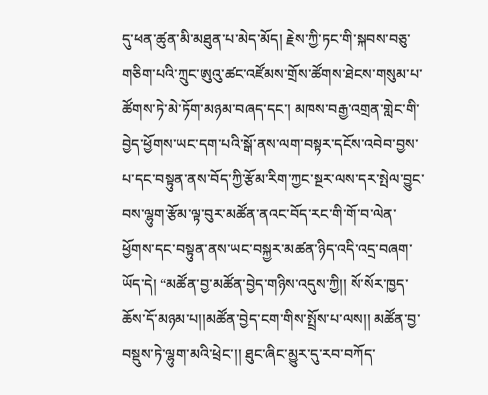དུ་ཕན་ཚུན་མི་མཐུན་པ་མེད་མོད། རྗེས་ཀྱི་ཏང་གི་སྐབས་བཅུ་གཅིག་པའི་ཀྲུང་ཨུའུ་ཚང་འཛོམས་གྲོས་ཚོགས་ཐེངས་གསུམ་པ་ཚོགས་ཏེ་མེ་ཏོག་མཉམ་བཞད་དང་། མཁས་བརྒྱ་འགྲན་གླེང་གི་བྱེད་ཕྱོགས་ཡང་དག་པའི་སྒོ་ནས་ལག་བསྟར་དངོས་འབེབ་བྱས་པ་དང་བསྟུན་ནས་བོད་ཀྱི་རྩོམ་རིག་ཀྱང་སྔར་ལས་དར་སྤེལ་བྱུང་བས་ལྷུག་རྩོམ་ལྟ་བུར་མཚོན་ནའང་བོད་རང་གི་གོ་བ་ལེན་ཕྱོགས་དང་བསྟུན་ནས་ཡང་བསྐྱར་མཚན་ཉིད་འདི་འདྲ་བཞག་ཡོད་དེ། “མཚོན་བྱ་མཚོན་བྱེད་གཉིས་འདུས་ཀྱི།། སོ་སོར་ཁྱད་ཆོས་དོ་མཉམ་པ།།མཚོན་བྱེད་ངག་གིས་སྤྲོས་པ་ལས།། མཚོན་བྱ་བསྡུས་ཏེ་ལྷུག་མའི་ཕྲེང་།། ཐུང་ཞིང་མྱུར་དུ་རབ་བཀོད་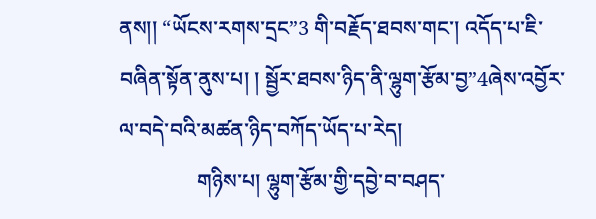ནས།། “ཡོངས་རགས་དྲང”3 གི་བརྗོད་ཐབས་གང་། འདོད་པ་ཇི་བཞིན་སྟོན་ནུས་པ། ། སྦྱོར་ཐབས་ཉིད་ནི་ལྷུག་རྩོམ་བྱ”4ཞེས་འབྱོར་ལ་བདེ་བའི་མཚན་ཉིད་བཀོད་ཡོད་པ་རེད།
               གཉིས་པ། ལྷུག་རྩོམ་གྱི་དབྱེ་བ་བཤད་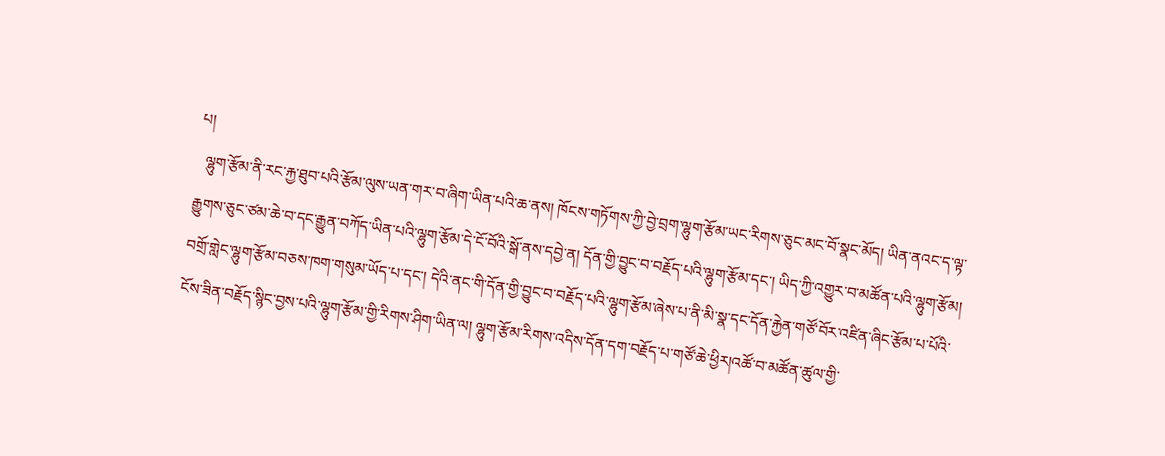པ།
  ལྷུག་རྩོམ་ནི་རང་རྐྱ་ཐུབ་པའི་རྩོམ་ལུས་ཡན་གར་བ་ཞིག་ཡིན་པའི་ཆ་ནས། ཁོངས་གཏོགས་ཀྱི་བྱེ་བྲག་ལྷུག་རྩོམ་ཡང་རིགས་ཅུང་མང་བོ་སྣང་མོད། ཡིན་ནའང་ད་ལྟ་རྒྱུགས་ཅུང་ཙམ་ཆེ་བ་དང་རྒྱུན་བཀོད་ཡིན་པའི་ལྷུག་རྩོམ་དེ་ངོ་བོའི་སྒོ་ནས་དབྱེ་ན། དོན་གྱི་བྱུང་བ་བརྗོད་པའི་ལྷུག་རྩོམ་དང་། ཡིད་ཀྱི་འགྱུར་བ་མཚོན་པའི་ལྷུག་རྩོམ། བགྲོ་གླེང་ལྷུག་རྩོམ་བཅས་ཁག་གསུམ་ཡོད་པ་དང་། དེའི་ནང་གི་དོན་གྱི་བྱུང་བ་བརྗོད་པའི་ལྷུག་རྩོམ་ཞེས་པ་ནི་མི་སྣ་དང་དོན་རྐྱེན་གཙོ་བོར་འཛིན་ཞིང་རྩོམ་པ་པོའི་ངོས་ཟིན་བརྗོད་སྙིང་བྱས་པའི་ལྷུག་རྩོམ་གྱི་རིགས་ཤིག་ཡིན་ལ། ལྷུག་རྩོམ་རིགས་འདིས་དོན་དག་བརྗོད་པ་གཙོ་ཆེ་ཕྱིར།འཚོ་བ་མཚོན་ཚུལ་གྱི་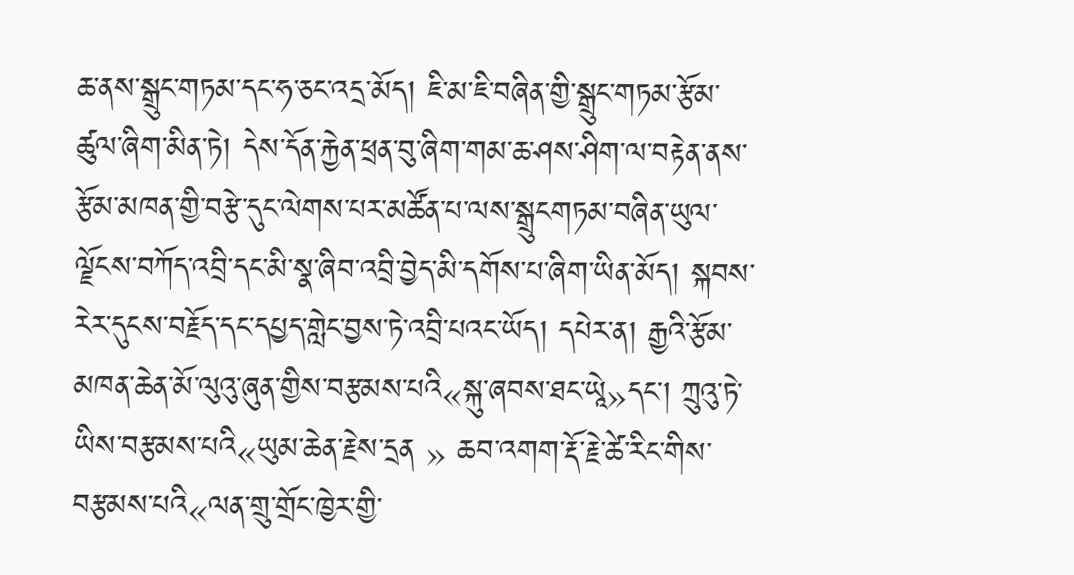ཆ་ནས་སྒྲུང་གཏམ་དང་ཧ་ཅང་འདྲ་མོད། ཇི་མ་ཇི་བཞིན་གྱི་སྒྲུང་གཏམ་རྩོམ་ཚུལ་ཞིག་མིན་ཏེ། དེས་དོན་རྐྱེན་ཕྲན་བུ་ཞིག་གམ་ཆ་ཤས་ཤིག་ལ་བརྟེན་ནས་རྩོམ་མཁན་གྱི་བརྩེ་དུང་ལེགས་པར་མཚོན་པ་ལས་སྒྲུངགཏམ་བཞིན་ཡུལ་ལྗོངས་བཀོད་འབྲི་དང་མི་སྣ་ཞིབ་འབྲི་བྱེད་མི་དགོས་པ་ཞིག་ཡིན་མོད། སྐབས་རེར་དུངས་བརྗོད་དང་དཔྱད་གླེང་བྱས་ཏེ་འབྲི་པའང་ཡོད། དཔེར་ན། རྒྱའི་རྩོམ་མཁན་ཆེན་མོ་ལུའུ་ཞུན་གྱིས་བརྩམས་པའི«སྐུ་ཞབས་ཐང་ཡཱེ»དང་། ཀྲུའུ་ཏེ་ཡིས་བརྩམས་པའི«ཡུམ་ཆེན་རྗེས་དྲན » ཆབ་འགག་རྡོ་རྗེ་ཚེ་རིང་གིས་བརྩམས་པའི«ལན་གྲུ་གྲོང་ཁྱེར་གྱི་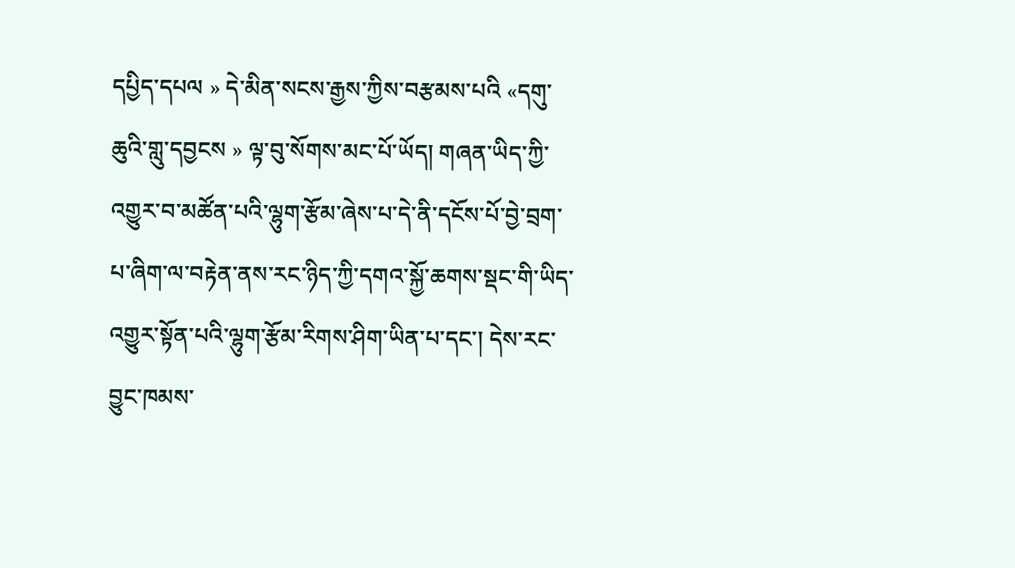དཔྱིད་དཔལ » དེ་མིན་སངས་རྒྱས་ཀྱིས་བརྩམས་པའི «དགུ་ཆུའི་གླུ་དབྱངས » ལྟ་བུ་སོགས་མང་པོ་ཡོད། གཞན་ཡིད་ཀྱི་འགྱུར་བ་མཚོན་པའི་ལྷུག་རྩོམ་ཞེས་པ་དེ་ནི་དངོས་པོ་བྱེ་བྲག་པ་ཞིག་ལ་བརྟེན་ནས་རང་ཉིད་ཀྱི་དགའ་སྐྱོ་ཆགས་སྡང་གི་ཡིད་འགྱུར་སྟོན་པའི་ལྷུག་རྩོམ་རིགས་ཤིག་ཡིན་པ་དང་། དེས་རང་བྱུང་ཁམས་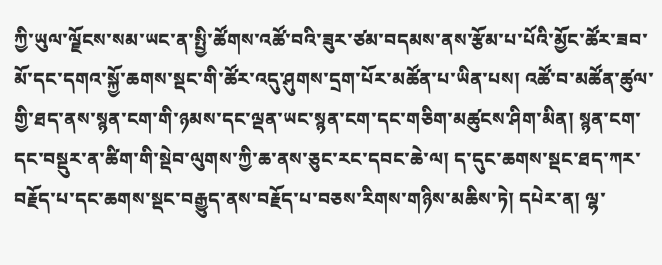ཀྱི་ཡུལ་ལྗོངས་སམ་ཡང་ན་སྤྱི་ཚོགས་འཚོ་བའི་ཟུར་ཙམ་བདམས་ནས་རྩོམ་པ་པོའི་མྱོང་ཚོར་ཟབ་མོ་དང་དགའ་སྐྱོ་ཆགས་སྡང་གི་ཚོར་འདུ་ཤུགས་དྲག་པོར་མཚོན་པ་ཡིན་པས། འཚོ་བ་མཚོན་ཚུལ་གྱི་ཐད་ནས་སྙན་ངག་གི་ཉམས་དང་ལྡན་ཡང་སྙན་ངག་དང་གཅིག་མཚུངས་ཤིག་མིན། སྙན་ངག་དང་བསྡུར་ན་ཚིག་གི་སྡེབ་ལུགས་ཀྱི་ཆ་ནས་ཅུང་རང་དབང་ཆེ་ལ། ད་དུང་ཆགས་སྡང་ཐད་ཀར་བརྗོད་པ་དང་ཆགས་སྡང་བརྒྱུད་ནས་བརྗོད་པ་བཅས་རིགས་གཉིས་མཆིས་ཏེ། དཔེར་ན། ལྷ་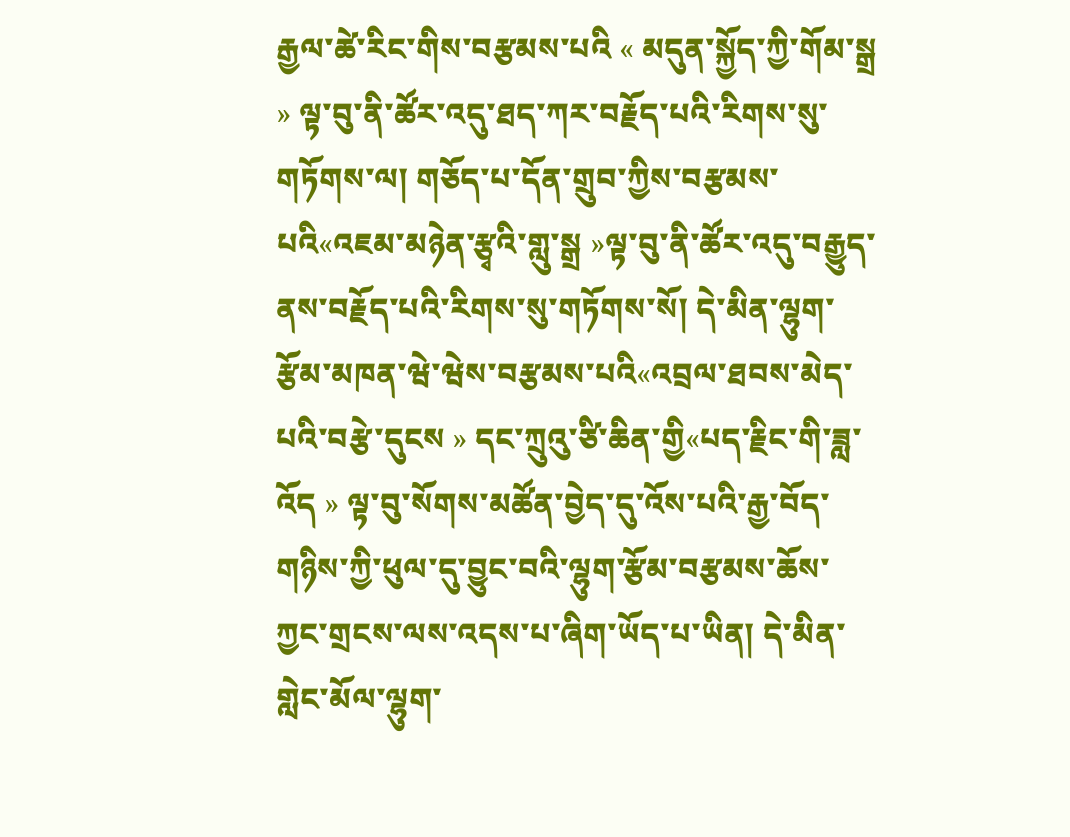རྒྱལ་ཚེ་རིང་གིས་བརྩམས་པའི « མདུན་སྐྱོད་ཀྱི་གོམ་སྒྲ » ལྟ་བུ་ནི་ཚོར་འདུ་ཐད་ཀར་བརྗོད་པའི་རིགས་སུ་གཏོགས་ལ། གཅོད་པ་དོན་གྲུབ་ཀྱིས་བརྩམས་པའི«འཇམ་མཉེན་རྩྭའི་གླུ་སྒྲ »ལྟ་བུ་ནི་ཚོར་འདུ་བརྒྱུད་ནས་བརྗོད་པའི་རིགས་སུ་གཏོགས་སོ། དེ་མིན་ལྷུག་རྩོམ་མཁན་ཝེ་ཝེས་བརྩམས་པའི«འབྲལ་ཐབས་མེད་པའི་བརྩེ་དུངས » དང་ཀྲུའུ་ཙི་ཆིན་གྱི«པད་རྗིང་གི་ཟླ་འོད » ལྟ་བུ་སོགས་མཚོན་བྱེད་དུ་འོས་པའི་རྒྱ་བོད་གཉིས་ཀྱི་ཕུལ་དུ་བྱུང་བའི་ལྷུག་རྩོམ་བརྩམས་ཆོས་ཀྱང་གྲངས་ལས་འདས་པ་ཞིག་ཡོད་པ་ཡིན། དེ་མིན་གླེང་མོལ་ལྷུག་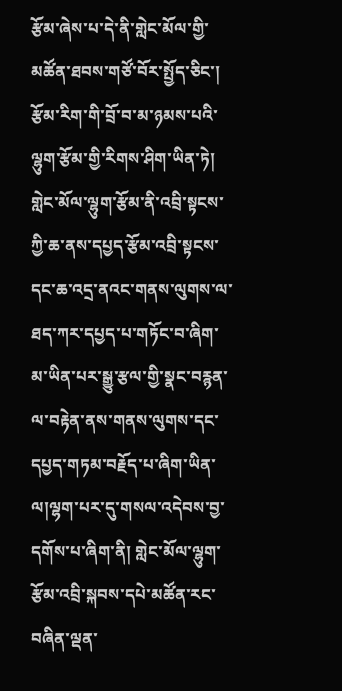རྩོམ་ཞེས་པ་དེ་ནི་གླེང་མོལ་གྱི་མཚོན་ཐབས་གཙོ་བོར་སྤྱོད་ཅིང་། རྩོམ་རིག་གི་བྲོ་བ་མ་ཉམས་པའི་ལྷུག་རྩོམ་གྱི་རིགས་ཤིག་ཡིན་ཏེ། གླེང་མོལ་ལྷུག་རྩོམ་ནི་འབྲི་སྟངས་ཀྱི་ཆ་ནས་དཔྱད་རྩོམ་འབྲི་སྟངས་དང་ཆ་འདྲ་ནའང་གནས་ལུགས་ལ་ཐད་ཀར་དཔྱད་པ་གཏོང་བ་ཞིག་མ་ཡིན་པར་སྒྱུ་རྩལ་གྱི་སྣང་བརྙན་ལ་བརྟེན་ནས་གནས་ལུགས་དང་དཔྱད་གཏམ་བརྗོད་པ་ཞིག་ཡིན་ལ།ལྷག་པར་དུ་གསལ་འདེབས་བྱ་དགོས་པ་ཞིག་ནི། གླེང་མོལ་ལྷུག་རྩོམ་འབྲི་སྐབས་དཔེ་མཚོན་རང་བཞིན་ལྡན་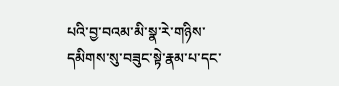པའི་བྱ་བའམ་མི་སྣ་རེ་གཉིས་དམིགས་སུ་བཟུང་སྟེ་རྣམ་པ་དང་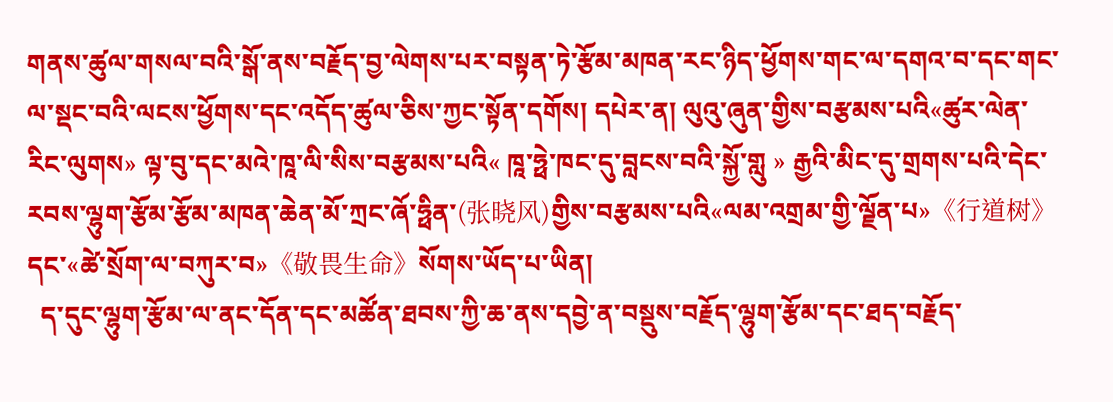གནས་ཚུལ་གསལ་བའི་སྒོ་ནས་བརྗོད་བྱ་ལེགས་པར་བསྟན་ཏེ་རྩོམ་མཁན་རང་ཉིད་ཕྱོགས་གང་ལ་དགའ་བ་དང་གང་ལ་སྡང་བའི་ལངས་ཕྱོགས་དང་འདོད་ཚུལ་ཅིས་ཀྱང་སྟོན་དགོས། དཔེར་ན། ལུའུ་ཞུན་གྱིས་བརྩམས་པའི«ཚུར་ལེན་རིང་ལུགས» ལྟ་བུ་དང་མའེ་ཁཱ་ལི་སིས་བརྩམས་པའི« ཁཱ་ཧྥེ་ཁང་དུ་བླངས་བའི་སྐྱོ་གླུ » རྒྱའི་མིང་དུ་གྲགས་པའི་དེང་རབས་ལྷུག་རྩོམ་རྩོམ་མཁན་ཆེན་མོ་ཀྲང་ཞོ་ཧྥིན་(张晓风)གྱིས་བརྩམས་པའི«ལམ་འགྲམ་གྱི་ལྗོན་པ»《行道树》དང་«ཚེ་སྲོག་ལ་བཀུར་བ»《敬畏生命》སོགས་ཡོད་པ་ཡིན།
  ད་དུང་ལྷུག་རྩོམ་ལ་ནང་དོན་དང་མཚོན་ཐབས་ཀྱི་ཆ་ནས་དབྱེ་ན་བསྡུས་བརྗོད་ལྷུག་རྩོམ་དང་ཐད་བརྗོད་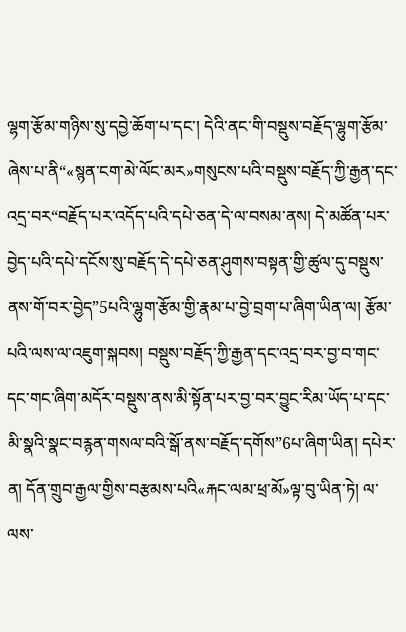ལྷག་རྩོམ་གཉིས་སུ་དབྱེ་ཆོག་པ་དང་། དེའི་ནང་གི་བསྡུས་བརྗོད་ལྷུག་རྩོམ་ཞེས་པ་ནི“«སྙན་ངག་མེ་ལོང་མར»གསུངས་པའི་བསྡུས་བརྗོད་ཀྱི་རྒྱན་དང་འདྲ་བར“བརྗོད་པར་འདོད་པའི་དཔེ་ཅན་དེ་ལ་བསམ་ནས། དེ་མཚོན་པར་བྱེད་པའི་དཔེ་དངོས་སུ་བརྗོད་དེ་དཔེ་ཅན་ཤུགས་བསྟན་གྱི་ཚུལ་དུ་བསྡུས་ནས་གོ་བར་བྱེད”5པའི་ལྷུག་རྩོམ་གྱི་རྣམ་པ་བྱེ་བྲག་པ་ཞིག་ཡིན་ལ། རྩོམ་པའི་ལས་ལ་འཇུག་སྐབས། བསྡུས་བརྗོད་ཀྱི་རྒྱན་དང་འདྲ་བར་བྱ་བ་གང་དང་གང་ཞིག་མདོར་བསྡུས་ནས་མི་སྟོན་པར་བྱ་བར་བྱུང་རིམ་ཡོད་པ་དང་མི་སྣའི་སྣང་བརྙན་གསལ་བའི་སྒོ་ནས་བརྗོད་དགོས”6པ་ཞིག་ཡིན། དཔེར་ན། དོན་གྲུབ་རྒྱལ་གྱིས་བརྩམས་པའི«རྐང་ལམ་ཕྲ་མོ»ལྟ་བུ་ཡིན་ཏེ། ལ་ལས་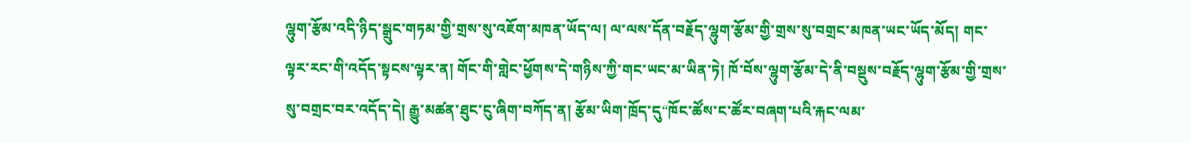ལྷུག་རྩོམ་འདི་ཉིད་སྒྲུང་གཏམ་གྱི་གྲས་སུ་འཇོག་མཁན་ཡོད་ལ། ལ་ལས་དོན་བརྗོད་ལྷུག་རྩོམ་གྱི་གྲས་སུ་བགྲང་མཁན་ཡང་ཡོད་མོད། གང་ལྟར་རང་གི་འདོད་སྟངས་ལྟར་ན། གོང་གི་གླེང་ཕྱོགས་དེ་གཉིས་ཀྱི་གང་ཡང་མ་ཡིན་ཏེ། ཁོ་བོས་ལྷུག་རྩོམ་དེ་ནི་བསྡུས་བརྗོད་ལྷུག་རྩོམ་གྱི་གྲས་སུ་བགྲང་བར་འདོད་དེ། རྒྱུ་མཚན་ཐུང་ངུ་ཞིག་བཀོད་ན། རྩོམ་ཡིག་ཁྲོད་དུ“ཁོང་ཚོས་ང་ཚོར་བཞག་པའི་རྐང་ལམ་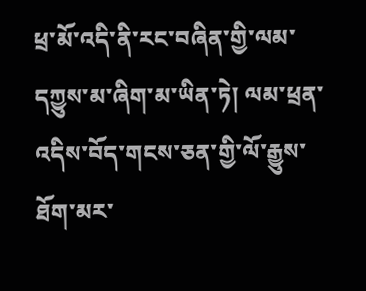ཕྲ་མོ་འདི་ནི་རང་བཞིན་གྱི་ལམ་དཀྱུས་མ་ཞིག་མ་ཡིན་ཏེ། ལམ་ཕྲན་འདིས་བོད་གངས་ཅན་གྱི་ལོ་རྒྱུས་ཐོག་མར་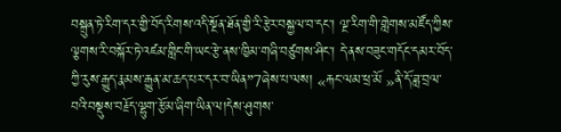བསྐྲུན་ཏེ་རིག་དར་གྱི་བོད་རིགས་འདི་སྔོན་ཐོན་གྱི་རི་རྩེར་བསྐྱལ་བ་དང་། ལྔ་རིག་གི་གླེགས་མཛོད་ཀྱིས་ལྕགས་རི་བསྐོར་ཏེ་འཛམ་གླིང་གི་ཡང་རྩེ་ནས་ཁྱིམ་གཞི་བཙུགས་ཤིང་། དེ་ནས་བཟུང་གདོང་དམར་བོད་ཀྱི་རུས་རྒྱུད་རྣམས་རྒྱུན་མ་ཆད་པར་དར་བ་ཡིན”7ཞེས་པ་ལས། «རྐང་ལམ་ཕྲ་མོ »ནི་དོ་ཟླ་བྲལ་བའི་བསྡུས་བརྗོད་ལྷུག་རྩོམ་ཞིག་ཡིན་ལ།དེས་ཤུགས་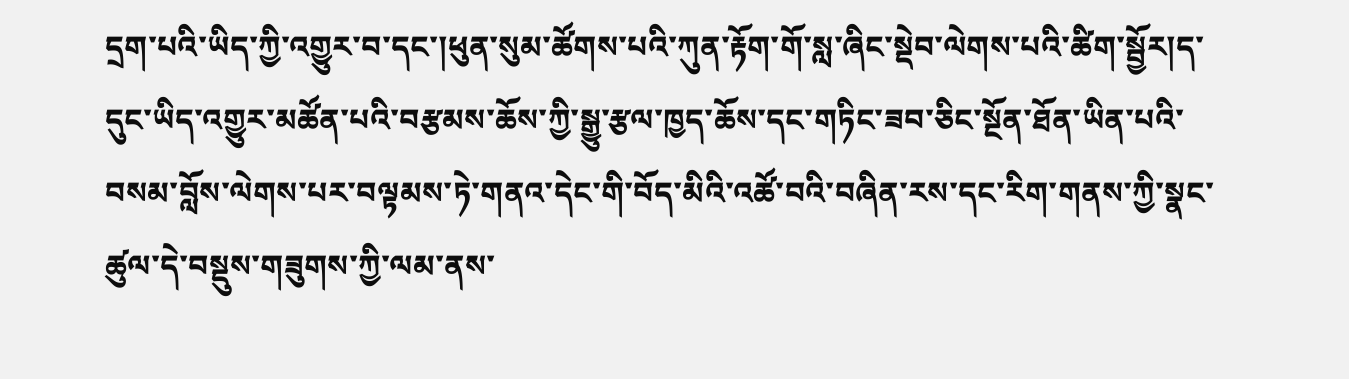དྲག་པའི་ཡིད་ཀྱི་འགྱུར་བ་དང་།ཕུན་སུམ་ཚོགས་པའི་ཀུན་རྟོག་གོ་སླ་ཞིང་སྡེབ་ལེགས་པའི་ཚིག་སྦྱོར།ད་དུང་ཡིད་འགྱུར་མཚོན་པའི་བརྩམས་ཆོས་ཀྱི་སྒྱུ་རྩལ་ཁྱད་ཆོས་དང་གཏིང་ཟབ་ཅིང་སྔོན་ཐོན་ཡིན་པའི་བསམ་བློས་ལེགས་པར་བལྟམས་ཏེ་གནའ་དེང་གི་བོད་མིའི་འཚོ་བའི་བཞིན་རས་དང་རིག་གནས་ཀྱི་སྣང་ཚུལ་དེ་བསྡུས་གཟུགས་ཀྱི་ལམ་ནས་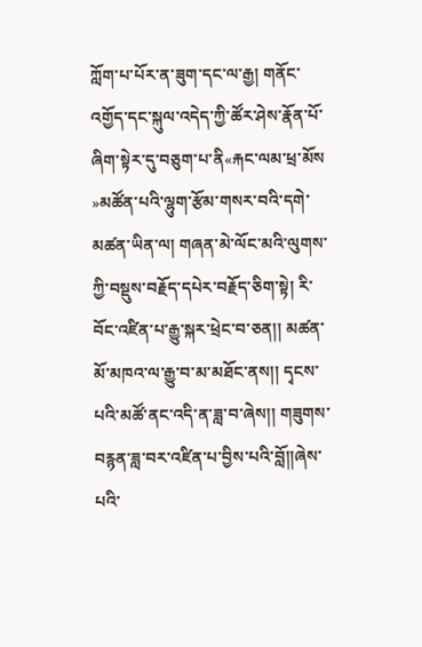ཀློག་པ་པོར་ན་ཟུག་དང་ལ་རྒྱ། གནོང་འགྱོད་དང་སྐུལ་འདེད་ཀྱི་ཚོར་ཤེས་རྣོན་པོ་ཞིག་སྟེར་དུ་བཅུག་པ་ནི«རྐང་ལམ་ཕྲ་མོས »མཚོན་པའི་ལྷུག་རྩོམ་གསར་བའི་དགེ་མཚན་ཡིན་ལ། གཞན་མེ་ལོང་མའི་ལུགས་ཀྱི་བསྡུས་བརྗོད་དཔེར་བརྗོད་ཅིག་སྟེ། རི་བོང་འཛིན་པ་རྒྱུ་སྐར་ཕྲེང་བ་ཅན།། མཚན་མོ་མཁའ་ལ་རྒྱུ་བ་མ་མཐོང་ནས།། དྭངས་པའི་མཚོ་ནང་འདི་ན་ཟླ་བ་ཞེས།། གཟུགས་བརྙན་ཟླ་བར་འཛིན་པ་བྱིས་པའི་བློ།།ཞེས་པའི་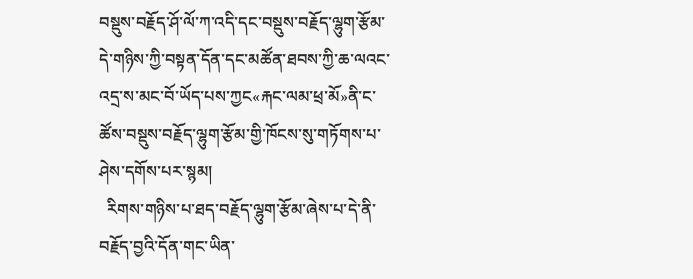བསྡུས་བརྗོད་ཤོ་ལོ་ཀ་འདི་དང་བསྡུས་བརྗོད་ལྷུག་རྩོམ་དེ་གཉིས་ཀྱི་བསྟན་དོན་དང་མཚོན་ཐབས་ཀྱི་ཆ་ལའང་འདྲ་ས་མང་བོ་ཡོད་པས་ཀྱང«རྐང་ལམ་ཕྲ་མོ»ནི་ང་ཚོས་བསྡུས་བརྗོད་ལྷུག་རྩོམ་གྱི་ཁོངས་སུ་གཏོགས་པ་ཤེས་དགོས་པར་སྙམ།
  རིགས་གཉིས་པ་ཐད་བརྗོད་ལྷུག་རྩོམ་ཞེས་པ་དེ་ནི་བརྗོད་བྱའི་དོན་གང་ཡིན་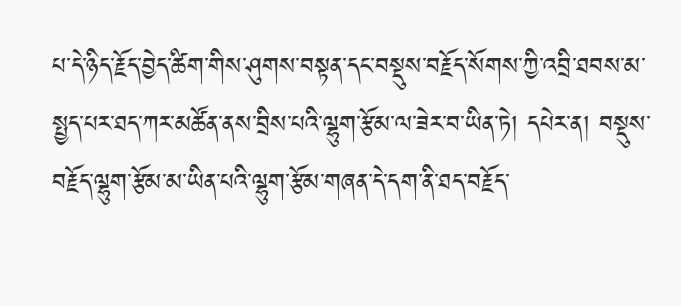པ་དེ་ཉིད་རྗོད་བྱེད་ཚིག་གིས་ཤུགས་བསྟན་དང་བསྡུས་བརྗོད་སོགས་ཀྱི་འབྲི་ཐབས་མ་སྤྱད་པར་ཐད་ཀར་མཚོན་ནས་བྲིས་པའི་ལྷུག་རྩོམ་ལ་ཟེར་བ་ཡིན་ཏེ། དཔེར་ན། བསྡུས་བརྗོད་ལྷུག་རྩོམ་མ་ཡིན་པའི་ལྷུག་རྩོམ་གཞན་དེ་དག་ནི་ཐད་བརྗོད་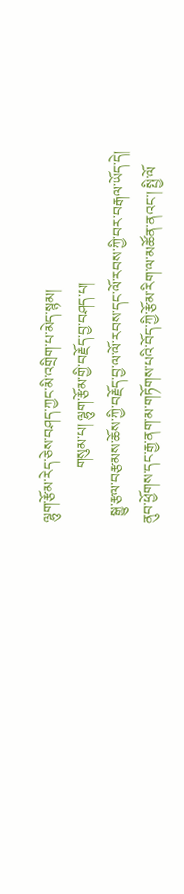ལྷུག་རྩོམ་རེད་ཅེས་བཤད་ཀྱང་མི་འགྲིག་པ་མེད་སྙམ།
               གསུམ་པ། ལྷུག་རྩོམ་གྱི་བརྗོད་བྱ་བཤད་པ།
  སྒྱུ་རྩལ་བརྩམས་ཆོས་ཀྱི་བརྗོད་བྱ་ལ་ལོ་རབས་དང་ལོ་རབས་ཀྱི་བར་བརྒལ་ཡོད་དེ། ནུབ་ཕྱོགས་དང་རྒྱ་ནག་མ་གཏོགས་པའི་བོད་ཀྱི་རྩོམ་རིག་ལ་མཚོན་ནའང་། སྤྱི་ལོ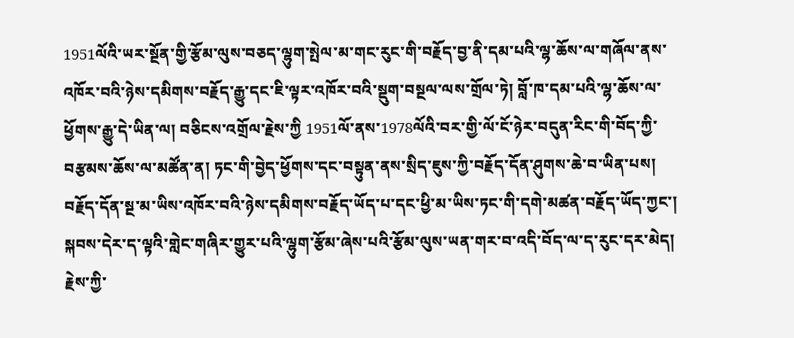1951ལོའི་ཡར་སྔོན་གྱི་རྩོམ་ལུས་བཅད་ལྷུག་སྤེལ་མ་གང་རུང་གི་བརྗོད་བྱ་ནི་དམ་པའི་ལྷ་ཆོས་ལ་གཞོལ་ནས་འཁོར་བའི་ཉེས་དམིགས་བརྗོད་རྒྱུ་དང་ཇི་ལྟར་འཁོར་བའི་སྡུག་བསྔལ་ལས་གྲོལ་ཏེ། བློ་ཁ་དམ་པའི་ལྷ་ཆོས་ལ་ཕྱོགས་རྒྱུ་དེ་ཡིན་ལ། བཅིངས་འགྲོལ་རྗེས་ཀྱི 1951ལོ་ནས་1978ལོའི་བར་གྱི་ལོ་ངོ་ཉེར་བདུན་རིང་གི་བོད་ཀྱི་བརྩམས་ཆོས་ལ་མཚོན་ན། ཏང་གི་བྱེད་ཕྱོགས་དང་བསྟུན་ནས་སྲིད་ཇུས་ཀྱི་བརྗོད་དོན་ཤུགས་ཆེ་བ་ཡིན་པས། བརྗོད་དོན་སྔ་མ་ཡིས་འཁོར་བའི་ཉེས་དམིགས་བརྗོད་ཡོད་པ་དང་ཕྱི་མ་ཡིས་ཏང་གི་དགེ་མཚན་བརྗོད་ཡོད་ཀྱང་། སྐབས་དེར་ད་ལྟའི་གླེང་གཞིར་གྱུར་པའི་ལྷུག་རྩོམ་ཞེས་པའི་རྩོམ་ལུས་ཡན་གར་བ་འདི་བོད་ལ་ད་རུང་དར་མེད། རྗེས་ཀྱི་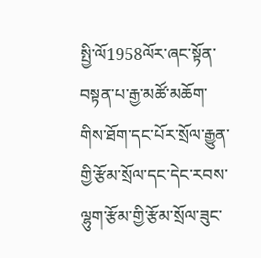སྤྱི་ལོ1958ལོར་ཞང་སྟོན་བསྟན་པ་རྒྱ་མཚོ་མཆོག་གིས་ཐོག་དང་པོར་སྲོལ་རྒྱུན་གྱི་རྩོམ་སྲོལ་དང་དེང་རབས་ལྷུག་རྩོམ་གྱི་རྩོམ་སྲོལ་ཟུང་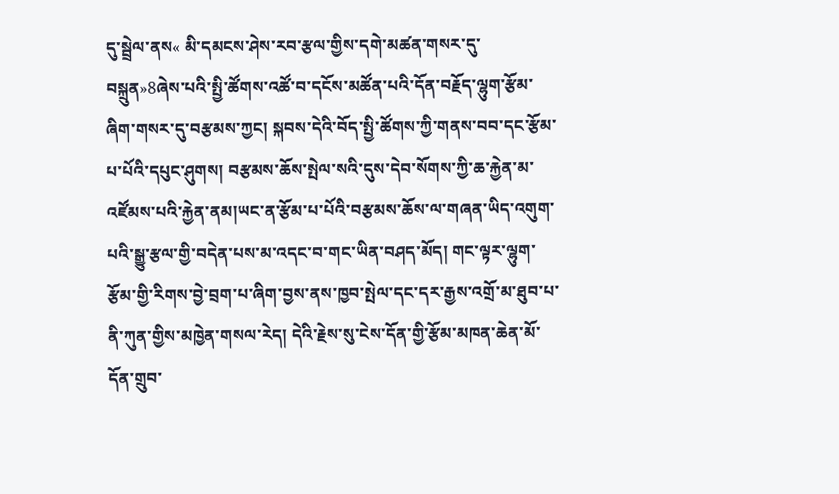དུ་སྦྲེལ་ནས« མི་དམངས་ཤེས་རབ་རྩལ་གྱིས་དགེ་མཚན་གསར་དུ་བསྐྲུན»8ཞེས་པའི་སྤྱི་ཚོགས་འཚོ་བ་དངོས་མཚོན་པའི་དོན་བརྗོད་ལྷུག་རྩོམ་ཞིག་གསར་དུ་བརྩམས་ཀྱང། སྐབས་དེའི་བོད་སྤྱི་ཚོགས་ཀྱི་གནས་བབ་དང་རྩོམ་པ་པོའི་དཔུང་ཤུགས། བརྩམས་ཆོས་སྤེལ་སའི་དུས་དེབ་སོགས་ཀྱི་ཆ་རྐྱེན་མ་འཛོམས་པའི་རྐྱེན་ནམ།ཡང་ན་རྩོམ་པ་པོའི་བརྩམས་ཆོས་ལ་གཞན་ཡིད་འགུག་པའི་སྒྱུ་རྩལ་གྱི་བདེན་པས་མ་འདང་བ་གང་ཡིན་བཤད་མོད། གང་ལྟར་ལྷུག་རྩོམ་གྱི་རིགས་བྱེ་བྲག་པ་ཞིག་བྱས་ནས་ཁྱབ་སྤེལ་དང་དར་རྒྱས་འགྲོ་མ་ཐུབ་པ་ནི་ཀུན་གྱིས་མཁྱེན་གསལ་རེད། དེའི་རྗེས་སུ་ངེས་དོན་གྱི་རྩོམ་མཁན་ཆེན་མོ་དོན་གྲུབ་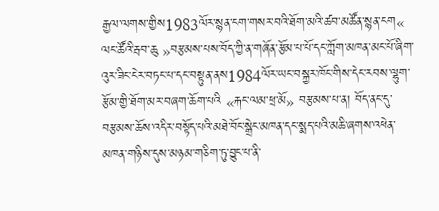རྒྱལ་ལགས་གྱིས1983ལོར་སྙན་ངག་གསར་བའི་ཐོག་མའི་ཚབ་མཚོན་སྙན་ངག« ལང་ཚོའི་རྦབ་ཆུ »བརྩམས་པས་བོད་ཀྱི་ན་གཞོན་རྩོམ་པ་པོ་དང་ཀློག་མཁན་མང་པོ་ཞིག་འུར་ཟིང་ངེར་བཏང་པ་དང་བསྟུན་ནས1984ལོར་ཡང་བསྐྱར་ཁོང་གིས་དེང་རབས་ལྷུག་རྩོམ་གྱི་ཐོག་མར་བཞག་ཆོག་པའི «རྐང་ལམ་ཕྲ་མོ» བརྩམས་པ་ན། བོད་ནང་དུ་བརྩམས་ཆོས་འདིར་བསྟོད་པའི་མཐེ་བོང་སྒྲེང་མཁན་དང་སྨད་པའི་མཆི་ཞགས་འཕེན་མཁན་གཉིས་དུས་མཉམ་གཅིག་ཏུ་བྱུང་པ་ནི་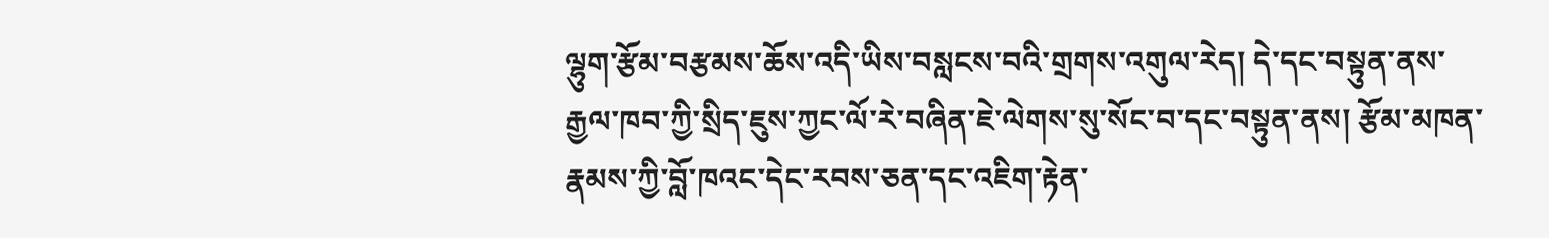ལྷུག་རྩོམ་བརྩམས་ཆོས་འདི་ཡིས་བསླངས་བའི་གྲགས་འགུལ་རེད། དེ་དང་བསྟུན་ནས་རྒྱལ་ཁབ་ཀྱི་སྲིད་ཇུས་ཀྱང་ལོ་རེ་བཞིན་ཇེ་ལེགས་སུ་སོང་བ་དང་བསྟུན་ནས། རྩོམ་མཁན་རྣམས་ཀྱི་བློ་ཁའང་དེང་རབས་ཅན་དང་འཇིག་རྟེན་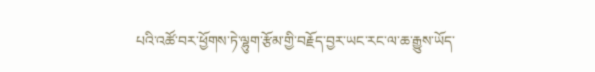པའི་འཚོ་བར་ཕྱོགས་ཏེ་ལྷུག་རྩོམ་གྱི་བརྗོད་བྱར་ཡང་རང་ལ་ཆ་རྒྱུས་ཡོད་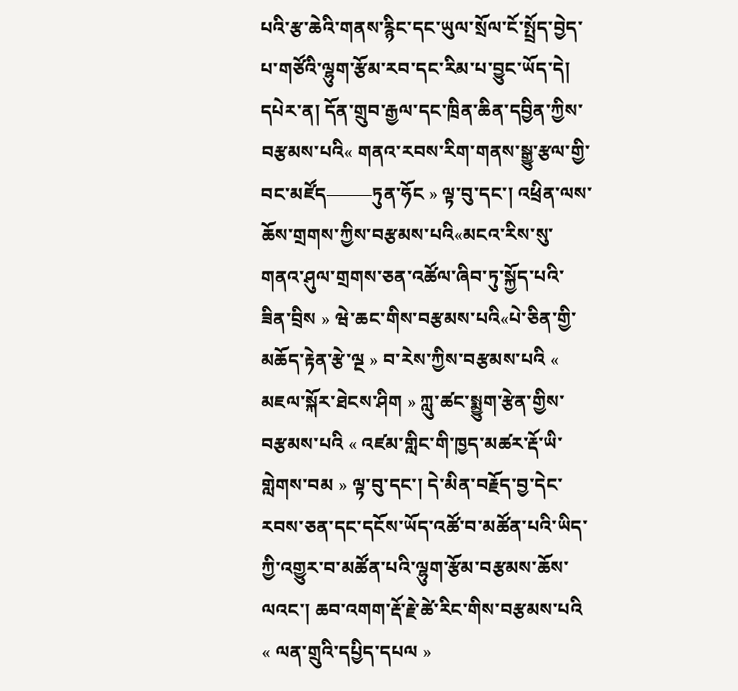པའི་རྩ་ཆེའི་གནས་རྙིང་དང་ཡུལ་སྲོལ་ངོ་སྤྲོད་བྱེད་པ་གཙོའི་ལྷུག་རྩོམ་རབ་དང་རིམ་པ་བྱུང་ཡོད་དེ། དཔེར་ན། དོན་གྲུབ་རྒྱལ་དང་ཁྲིན་ཆིན་དབྱིན་ཀྱིས་བརྩམས་པའི« གནའ་རབས་རིག་གནས་སྒྱུ་རྩལ་གྱི་བང་མཛོད—–—ཏུན་ཧོང » ལྟ་བུ་དང་། འཕྲིན་ལས་ཆོས་གྲགས་ཀྱིས་བརྩམས་པའི«མངའ་རིས་སུ་གནའ་ཤུལ་གྲགས་ཅན་འཚོལ་ཞིབ་ཏུ་སྐྱོད་པའི་ཟིན་བྲིས » ཝེ་ཆང་གིས་བརྩམས་པའི«པེ་ཅིན་གྱི་མཆོད་རྟེན་རྩེ་ལྔ » བ་རེས་ཀྱིས་བརྩམས་པའི « མཇལ་སྐོར་ཐེངས་ཤིག » ཀླུ་ཚང་སྨྱུག་རྩེན་གྱིས་བརྩམས་པའི « འཛམ་གླིང་གི་ཁྱད་མཚར་རྡོ་ཡི་གླེགས་བམ » ལྟ་བུ་དང་། དེ་མིན་བརྗོད་བྱ་དེང་རབས་ཅན་དང་དངོས་ཡོད་འཚོ་བ་མཚོན་པའི་ཡིད་ཀྱི་འགྱུར་བ་མཚོན་པའི་ལྷུག་རྩོམ་བརྩམས་ཆོས་ལའང་། ཆབ་འགག་རྡོ་རྗེ་ཚེ་རིང་གིས་བརྩམས་པའི « ལན་གྲུའི་དཔྱིད་དཔལ »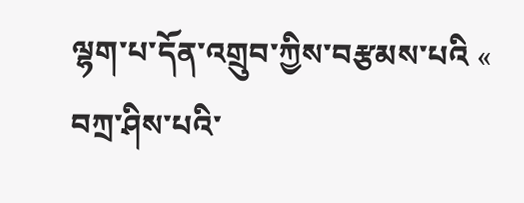ལྷག་པ་དོན་འགྲུབ་ཀྱིས་བརྩམས་པའི « བཀྲ་ཤིས་པའི་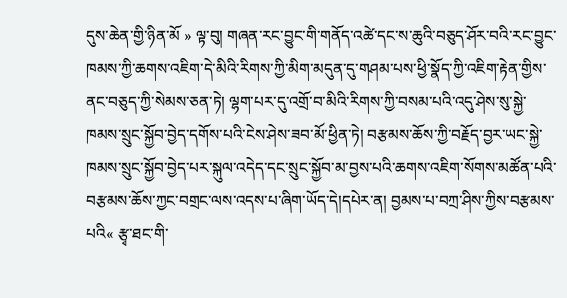དུས་ཆེན་གྱི་ཉིན་མོ » ལྟ་བུ། གཞན་རང་བྱུང་གི་གནོད་འཚེ་དང་ས་ཆུའི་བཅུད་ཤོར་བའི་རང་བྱུང་ཁམས་ཀྱི་ཆགས་འཇིག་དེ་མིའི་རིགས་ཀྱི་མིག་མདུན་དུ་གཤམ་པས་ཕྱི་སྣོད་ཀྱི་འཇིག་རྟེན་གྱིས་ནང་བཅུད་ཀྱི་སེམས་ཅན་ཏེ། ལྷག་པར་དུ་འགྲོ་བ་མིའི་རིགས་ཀྱི་བསམ་པའི་འདུ་ཤེས་སུ་སྐྱེ་ཁམས་སྲུང་སྐྱོབ་བྱེད་དགོས་པའི་ངེས་ཤེས་ཟབ་མོ་ཕྱིན་ཏེ། བརྩམས་ཆོས་ཀྱི་བརྗོད་བྱར་ཡང་སྐྱེ་ཁམས་སྲུང་སྐྱོབ་བྱེད་པར་སྐུལ་འདེད་དང་སྲུང་སྐྱོབ་མ་བྱས་པའི་ཆགས་འཇིག་སོགས་མཚོན་པའི་བརྩམས་ཆོས་ཀྱང་བགྲང་ལས་འདས་པ་ཞིག་ཡོད་དེ།དཔེར་ན། བྱམས་པ་བཀྲ་ཤིས་ཀྱིས་བརྩམས་པའི« རྩྭ་ཐང་གི་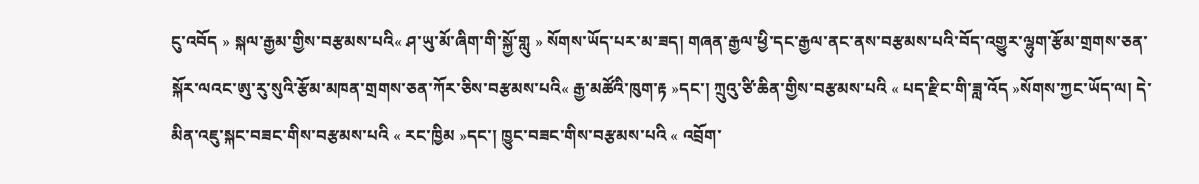ངུ་འབོད » སྐལ་རྒྱམ་གྱིས་བརྩམས་པའི« ཤ་ཡུ་མོ་ཞིག་གི་སྐྱོ་གླུ » སོགས་ཡོད་པར་མ་ཟད། གཞན་རྒྱལ་ཕྱི་དང་རྒྱལ་ནང་ནས་བརྩམས་པའི་བོད་འགྱུར་ལྷུག་རྩོམ་གྲགས་ཅན་སྐོར་ལའང་ཨུ་རུ་སུའི་རྩོམ་མཁན་གྲགས་ཅན་ཀོར་ཅིས་བརྩམས་པའི« རྒྱ་མཚོའི་ཁུག་རྟ »དང་། ཀྲུའུ་ཙི་ཆིན་གྱིས་བརྩམས་པའི « པད་རྫིང་གི་ཟླ་འོད »སོགས་ཀྱང་ཡོད་ལ། དེ་མིན་འཇུ་སྐང་བཟང་གིས་བརྩམས་པའི « རང་ཁྱིམ »དང་། ཁྱུང་བཟང་གིས་བརྩམས་པའི « འབྲོག་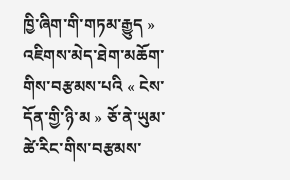ཁྱི་ཞིག་གི་གཏམ་རྒྱུད » འཇིགས་མེད་ཐེག་མཆོག་གིས་བརྩམས་པའི « ངེས་དོན་གྱི་ཉི་མ » ཅོ་ནེ་ཡུམ་ཚེ་རིང་གིས་བརྩམས་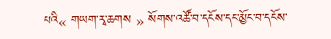པའི« གཡག་རྭ་ཆགས » སོགས་འཚོ་བ་དངོས་དང་མྱོང་བ་དངོས་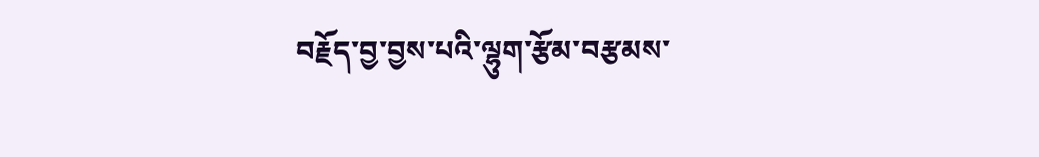བརྗོད་བྱ་བྱས་པའི་ལྷུག་རྩོམ་བརྩམས་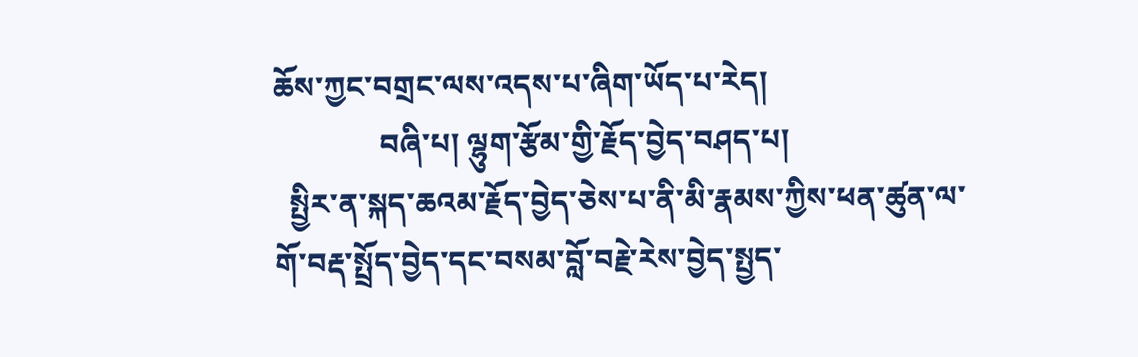ཆོས་ཀྱང་བགྲང་ལས་འདས་པ་ཞིག་ཡོད་པ་རེད།
              བཞི་པ། ལྷུག་རྩོམ་གྱི་རྗོད་བྱེད་བཤད་པ།
  སྤྱིར་ན་སྐད་ཆའམ་རྗོད་བྱེད་ཅེས་པ་ནི་མི་རྣམས་ཀྱིས་ཕན་ཚུན་ལ་གོ་བརྡ་སྤྲོད་བྱེད་དང་བསམ་བློ་བརྗེ་རེས་བྱེད་སྤྱད་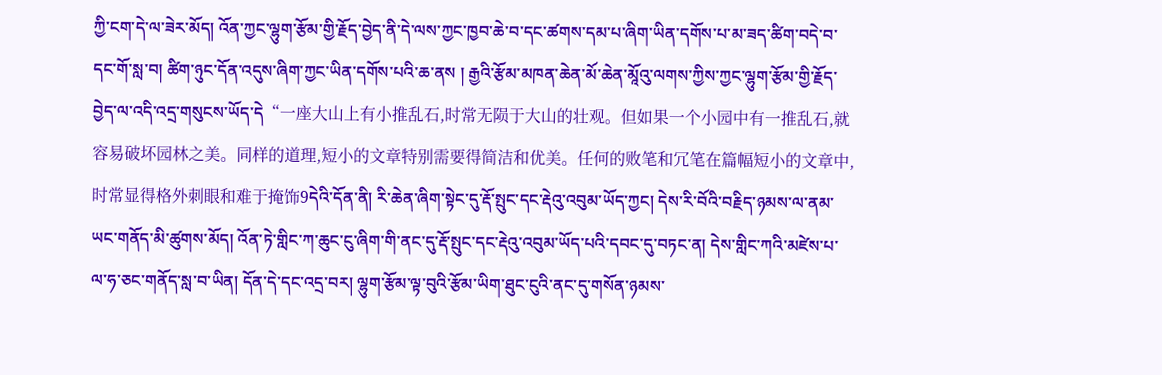ཀྱི་ངག་དེ་ལ་ཟེར་མོད། འོན་ཀྱང་ལྷུག་རྩོམ་གྱི་རྗོད་བྱེད་ནི་དེ་ལས་ཀྱང་ཁྱབ་ཆེ་བ་དང་ཚགས་དམ་པ་ཞིག་ཡིན་དགོས་པ་མ་ཟད་ཚིག་བདེ་བ་དང་གོ་སླ་བ། ཚིག་ཉུང་དོན་འདུས་ཞིག་ཀྱང་ཡིན་དགོས་པའི་ཆ་ནས ། རྒྱའི་རྩོམ་མཁན་ཆེན་མོ་ཆེན་མཱོའུ་ལགས་ཀྱིས་ཀྱང་ལྷུག་རྩོམ་གྱི་རྗོད་བྱེད་ལ་འདི་འདྲ་གསུངས་ཡོད་དེ“一座大山上有小推乱石,时常无陨于大山的壮观。但如果一个小园中有一推乱石,就容易破坏园林之美。同样的道理,短小的文章特别需要得简洁和优美。任何的败笔和冗笔在篇幅短小的文章中,时常显得格外刺眼和难于掩饰9དེའི་དོན་ནི། རི་ཆེན་ཞིག་སྟེང་དུ་རྡོ་སྤུང་དང་རྡེའུ་འབུམ་ཡོད་ཀྱང། དེས་རི་བོའི་བརྗིད་ཉམས་ལ་ནམ་ཡང་གནོད་མི་ཚུགས་མོད། འོན་ཏེ་གླིང་ཀ་ཆུང་ངུ་ཞིག་གི་ནང་དུ་རྡོ་སྤུང་དང་རྡེའུ་འབུམ་ཡོད་པའི་དབང་དུ་བཏང་ན། དེས་གླིང་ཀའི་མཛེས་པ་ལ་ཧ་ཅང་གནོད་སླ་བ་ཡིན། དོན་དེ་དང་འདྲ་བར། ལྷུག་རྩོམ་ལྟ་བུའི་རྩོམ་ཡིག་ཐུང་ངུའི་ནང་དུ་གསོན་ཉམས་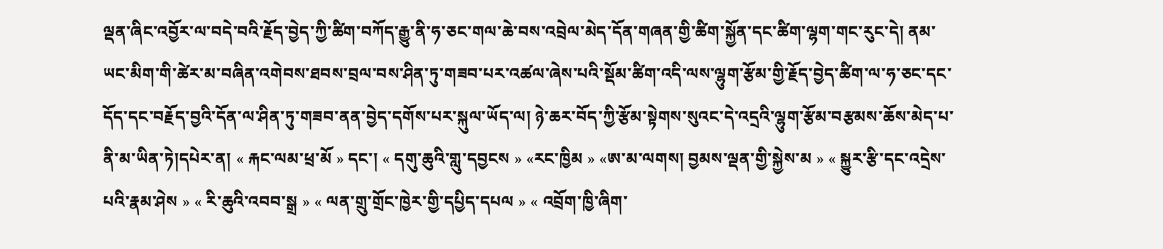ལྡན་ཞིང་འབྱོར་ལ་བདེ་བའི་རྗོད་བྱེད་ཀྱི་ཚིག་བཀོད་རྒྱུ་ནི་ཧ་ཅང་གལ་ཆེ་བས་འབྲེལ་མེད་དོན་གཞན་གྱི་ཚིག་སྐྱོན་དང་ཚིག་ལྷག་གང་རུང་དེ། ནམ་ཡང་མིག་གི་ཚེར་མ་བཞིན་འགེབས་ཐབས་བྲལ་བས་ཤིན་ཏུ་གཟབ་པར་འཚལ་ཞེས་པའི་སྡོམ་ཚིག་འདི་ལས་ལྷུག་རྩོམ་གྱི་རྗོད་བྱེད་ཚིག་ལ་ཧ་ཅང་དང་དོད་དང་བརྗོད་བྱའི་དོན་ལ་ཤིན་ཏུ་གཟབ་ནན་བྱེད་དགོས་པར་སྐུལ་ཡོད་ལ། ཉེ་ཆར་བོད་ཀྱི་རྩོམ་སྟེགས་སུའང་དེ་འདྲའི་ལྷུག་རྩོམ་བརྩམས་ཆོས་མེད་པ་ནི་མ་ཡིན་ཏེ།དཔེར་ན། « རྐང་ལམ་ཕྲ་མོ » དང་། « དགུ་ཆུའི་གླུ་དབྱངས » «རང་ཁྱིམ » «ཨ་མ་ལགས། བྱམས་ལྡན་གྱི་སྐྱེས་མ » « སྐྱུར་རྩི་དང་འདྲེས་པའི་རྣམ་ཤེས » « རི་ཆུའི་འབབ་སྒྲ » « ལན་གྲུ་གྲོང་ཁྱེར་གྱི་དཔྱིད་དཔལ » « འབྲོག་ཁྱི་ཞིག་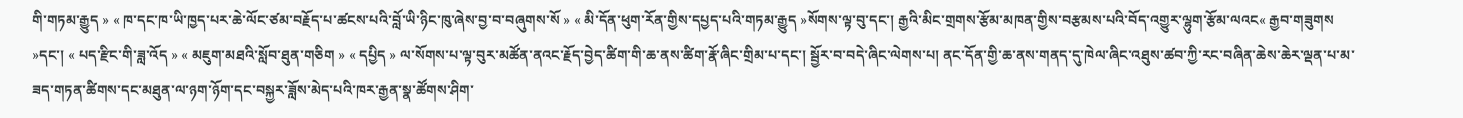གི་གཏམ་རྒྱུད » « ཁ་དང་ཁ་ཡི་ཁྱད་པར་ཆེ་ལོང་ཙམ་བརྗོད་པ་ཚངས་པའི་བློ་ཡི་ཉིང་ཁུ་ཞེས་བྱ་བ་བཞུགས་སོ » « མི་དོན་ཕུག་རོན་གྱིས་དཔྱད་པའི་གཏམ་རྒྱུད »སོགས་ལྟ་བུ་དང་། རྒྱའི་མིང་གྲགས་རྩོམ་མཁན་གྱིས་བརྩམས་པའི་བོད་འགྱུར་ལྷུག་རྩོམ་ལའང« རྒྱབ་གཟུགས »དང་། « པད་རྫིང་གི་ཟླ་འོད » « མཇུག་མཐའི་སློབ་ཐུན་གཅིག » « དཔྱིད » ལ་སོགས་པ་ལྟ་བུར་མཚོན་ནའང་རྗོད་བྱེད་ཚིག་གི་ཆ་ནས་ཚིག་རྣོ་ཞིང་གྲིམ་པ་དང་། སྦྱོར་བ་བདེ་ཞིང་ལེགས་པ། ནང་དོན་གྱི་ཆ་ནས་གནད་དུ་ཁེལ་ཞིང་འཐུས་ཚབ་ཀྱི་རང་བཞིན་ཆེས་ཆེར་ལྡན་པ་མ་ཟད་གཏན་ཚིགས་དང་མཐུན་ལ་ཉག་ཉོག་དང་བསྐྱར་ཟློས་མེད་པའི་ཁར་རྒྱན་སྣ་ཚོགས་ཤིག་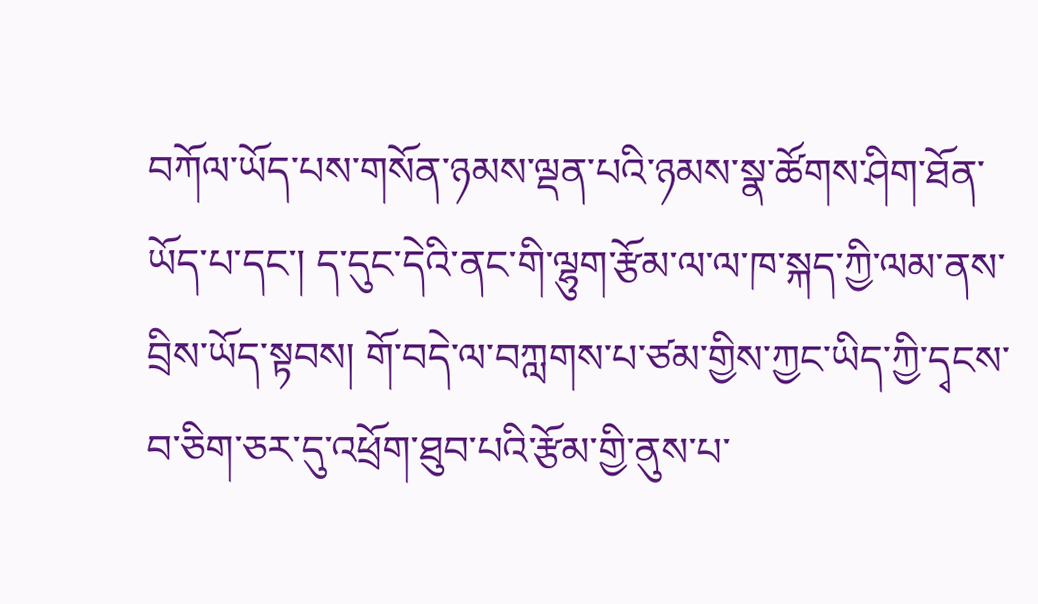བཀོལ་ཡོད་པས་གསོན་ཉམས་ལྡན་པའི་ཉམས་སྣ་ཚོགས་ཤིག་ཐོན་ཡོད་པ་དང་། ད་དུང་དེའི་ནང་གི་ལྷུག་རྩོམ་ལ་ལ་ཁ་སྐད་ཀྱི་ལམ་ནས་བྲིས་ཡོད་སྟབས། གོ་བདེ་ལ་བཀླགས་པ་ཙམ་གྱིས་ཀྱང་ཡིད་ཀྱི་དྭངས་བ་ཅིག་ཅར་དུ་འཕྲོག་ཐུབ་པའི་རྩོམ་གྱི་ནུས་པ་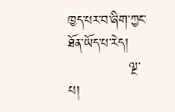ཁྱད་པར་བ་ཞིག་ཀྱང་ཐོན་ཡོད་པ་རེད།
             ལྔ་པ།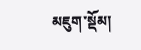མཇུག་སྡོམ།